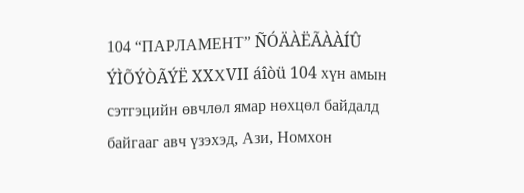104 “ПАРЛАМЕНТ” ÑÓÄÀËÃÀÀÍÛ ÝÌÕÝÒÃÝË XXХVII áîòü 104 хүн амын сэтгэцийн өвчлөл ямар нөхцөл байдалд байгааг авч үзэхэд, Ази, Номхон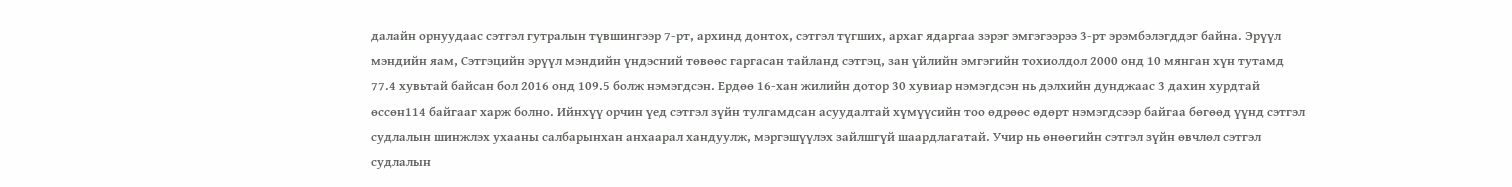далайн орнуудаас сэтгэл гутралын түвшингээр 7-рт, архинд донтох, сэтгэл түгших, архаг ядаргаа зэрэг эмгэгээрээ 3-рт эрэмбэлэгддэг байна. Эрүүл мэндийн яам, Сэтгэцийн эрүүл мэндийн үндэсний төвөөс гаргасан тайланд сэтгэц, зан үйлийн эмгэгийн тохиолдол 2000 онд 10 мянган хүн тутамд 77.4 хувьтай байсан бол 2016 онд 109.5 болж нэмэгдсэн. Ердөө 16-хан жилийн дотор 30 хувиар нэмэгдсэн нь дэлхийн дунджаас 3 дахин хурдтай өссөн114 байгааг харж болно. Ийнхүү орчин үед сэтгэл зүйн тулгамдсан асуудалтай хүмүүсийн тоо өдрөөс өдөрт нэмэгдсээр байгаа бөгөөд үүнд сэтгэл судлалын шинжлэх ухааны салбарынхан анхаарал хандуулж, мэргэшүүлэх зайлшгүй шаардлагатай. Учир нь өнөөгийн сэтгэл зүйн өвчлөл сэтгэл судлалын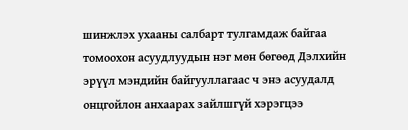шинжлэх ухааны салбарт тулгамдаж байгаа томоохон асуудлуудын нэг мөн бөгөөд Дэлхийн эрүүл мэндийн байгууллагаас ч энэ асуудалд онцгойлон анхаарах зайлшгүй хэрэгцээ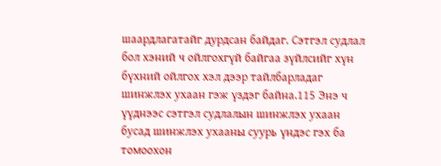шаардлагатайг дурдсан байдаг. Сэтгэл судлал бол хэний ч ойлгохгүй байгаа зүйлсийг хүн бүхний ойлгох хэл дээр тайлбарладаг шинжлэх ухаан гэж үздэг байна.115 Энэ ч үүднээс сэтгэл судлалын шинжлэх ухаан бусад шинжлэх ухааны суурь үндэс гэх ба томоохон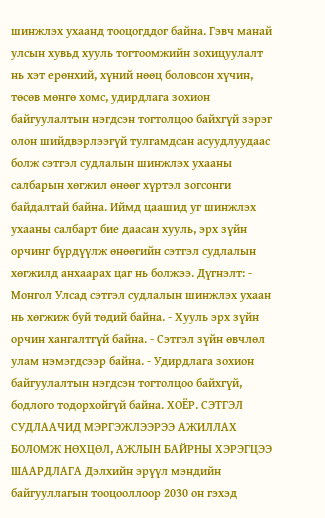шинжлэх ухаанд тооцогддог байна. Гэвч манай улсын хувьд хууль тогтоомжийн зохицуулалт нь хэт ерөнхий, хүний нөөц боловсон хүчин, төсөв мөнгө хомс, удирдлага зохион байгуулалтын нэгдсэн тогтолцоо байхгүй зэрэг олон шийдвэрлээгүй тулгамдсан асуудлуудаас болж сэтгэл судлалын шинжлэх ухааны салбарын хөгжил өнөөг хүртэл зогсонги байдалтай байна. Иймд цаашид уг шинжлэх ухааны салбарт бие даасан хууль, эрх зүйн орчинг бүрдүүлж өнөөгийн сэтгэл судлалын хөгжилд анхаарах цаг нь болжээ. Дүгнэлт: - Монгол Улсад сэтгэл судлалын шинжлэх ухаан нь хөгжиж буй төдий байна. - Хууль эрх зүйн орчин хангалтгүй байна. - Сэтгэл зүйн өвчлөл улам нэмэгдсээр байна. - Удирдлага зохион байгуулалтын нэгдсэн тогтолцоо байхгүй, бодлого тодорхойгүй байна. ХОЁР. СЭТГЭЛ СУДЛААЧИД МЭРГЭЖЛЭЭРЭЭ АЖИЛЛАХ БОЛОМЖ НӨХЦӨЛ, АЖЛЫН БАЙРНЫ ХЭРЭГЦЭЭ ШААРДЛАГА Дэлхийн эрүүл мэндийн байгууллагын тооцооллоор 2030 он гэхэд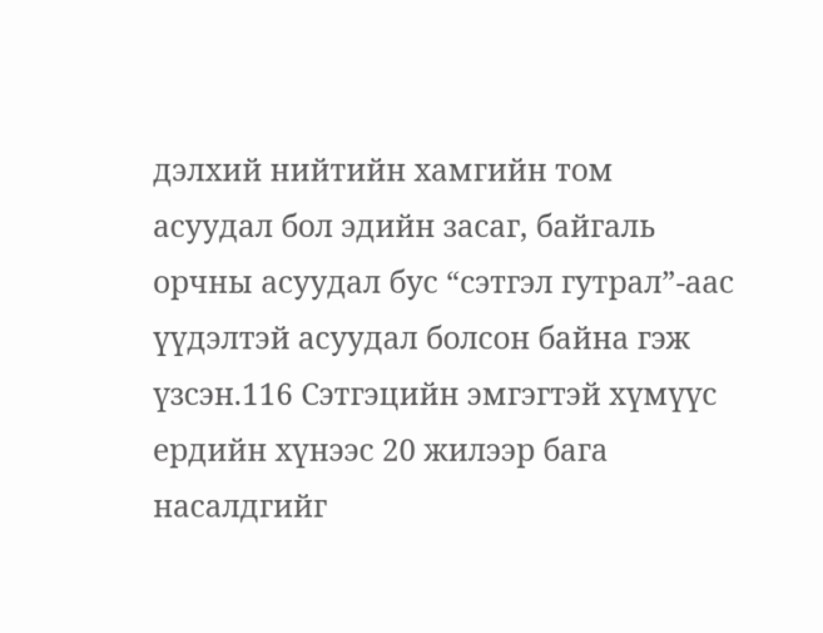дэлхий нийтийн хамгийн том асуудал бол эдийн засаг, байгаль орчны асуудал бус “сэтгэл гутрал”-аас үүдэлтэй асуудал болсон байна гэж үзсэн.116 Сэтгэцийн эмгэгтэй хүмүүс ердийн хүнээс 20 жилээр бага насалдгийг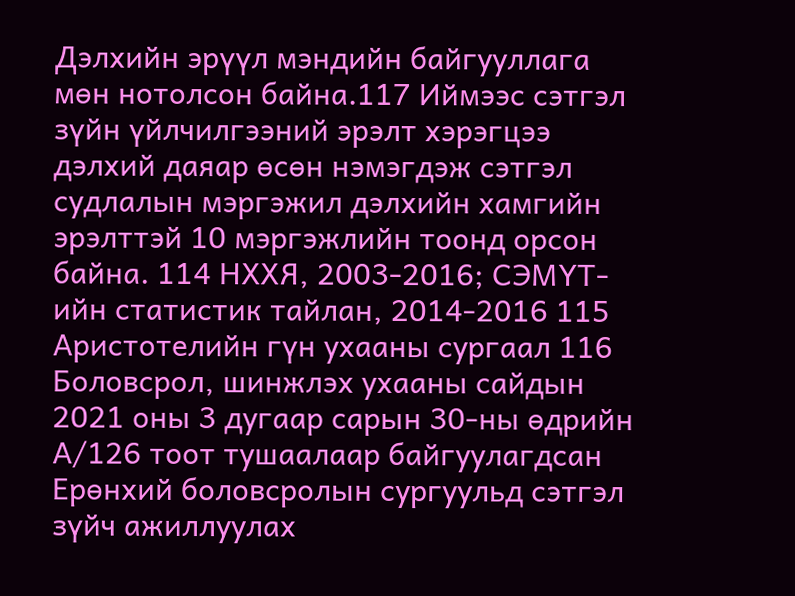Дэлхийн эрүүл мэндийн байгууллага мөн нотолсон байна.117 Иймээс сэтгэл зүйн үйлчилгээний эрэлт хэрэгцээ дэлхий даяар өсөн нэмэгдэж сэтгэл судлалын мэргэжил дэлхийн хамгийн эрэлттэй 10 мэргэжлийн тоонд орсон байна. 114 НХХЯ, 2003-2016; СЭМҮТ-ийн статистик тайлан, 2014-2016 115 Аристотелийн гүн ухааны сургаал 116 Боловсрол, шинжлэх ухааны сайдын 2021 оны 3 дугаар сарын 30-ны өдрийн А/126 тоот тушаалаар байгуулагдсан Ерөнхий боловсролын сургуульд сэтгэл зүйч ажиллуулах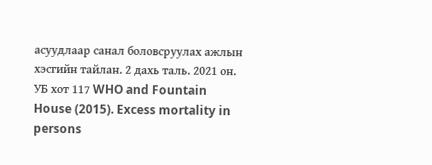асуудлаар санал боловсруулах ажлын хэсгийн тайлан. 2 дахь таль. 2021 он. УБ хот 117 WHO and Fountain House (2015). Excess mortality in persons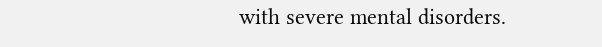with severe mental disorders.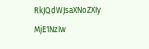RkJQdWJsaXNoZXIy MjE1NzIw